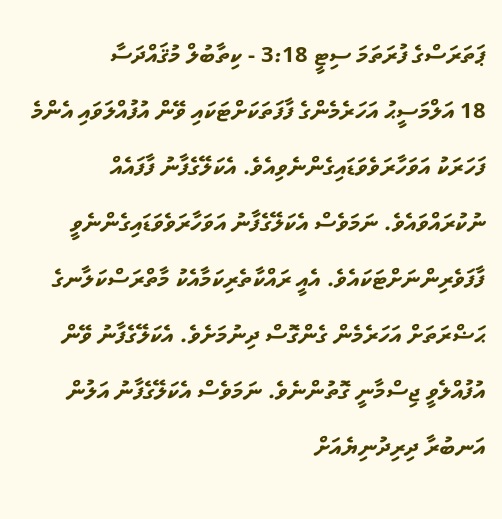ޕަތަރަސްގެ ފުރަތަމަ ސިޓީ 3:18 - ކިތާބުލް މުޤައްދަސާ
18 އަލްމަސީޙު އަހަރެމެންގެ ފާފަތަކަށްޓަކައި ވޭން އުފުއްލަވައި އެންމެ ފަހަރަކު އަވަހާރަވެވަޑައިގެންނެވިއެވެ. އެކަލޭގެފާނު ފާފައެއް ނުކުރައްވައެވެ. ނަމަވެސް އެކަލޭގެފާނު އަވަހާރަވެވަޑައިގެންނެވީ ފާފަވެރިންނަށްޓަކައެވެ. އެއީ ރައްކާތެރިކަމާއެކު މާތްރަސްކަލާނގެ ޙަޟްރަތަށް އަހަރެމެން ގެންގޮސް ދިނުމަށެވެ. އެކަލޭގެފާނު ވޭން އުފުއްލެވީ ޖިސްމާނީ ގޮތުންނެވެ. ނަމަވެސް އެކަލޭގެފާނު އަލުން އަނބުރާ ދިރިދުނިޔެއަށް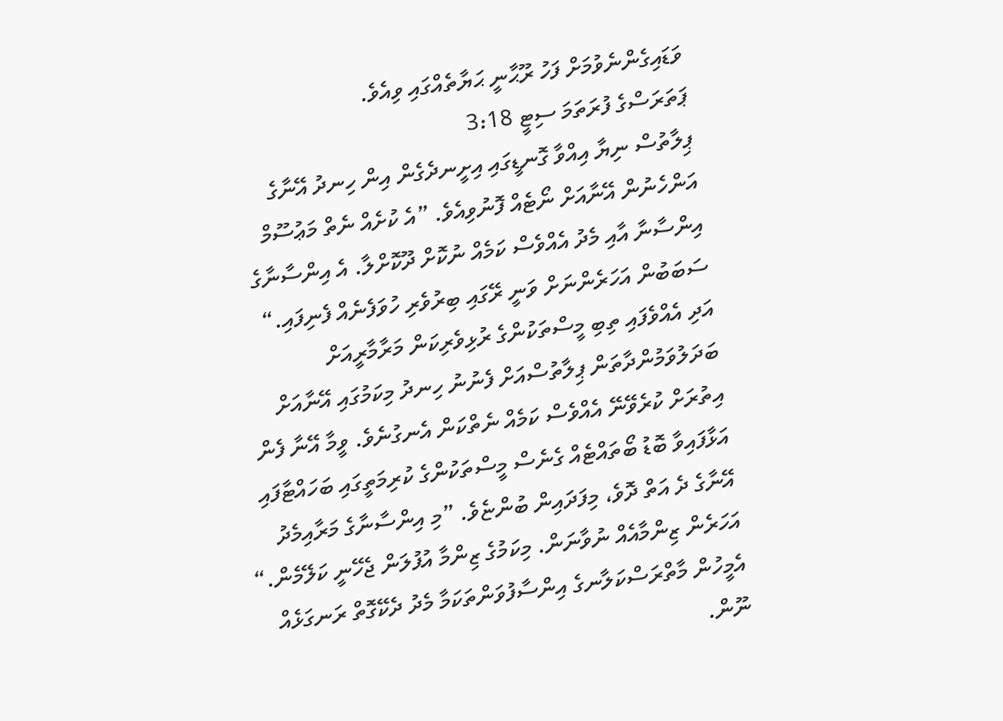ވަޑައިގެންނެވުމަށް ފަހު ރޫޙާނީ ޙަޔާތެއްގައި ވިއެވެ.
ޕަތަރަސްގެ ފުރަތަމަ ސިޓީ 3:18
ޕިލާތުސް ނިޔާ އިއްވާ ގޮނޑީގައި އިށީނދެގެން އިން ހިނދު އޭނާގެ އަންހެނުން އޭނާއަށް ނޯޓެއް ފޮނުވިއެވެ. ”އެ ކުށެއް ނެތް މަޢުސޫމް އިންސާނާ އާއި މެދު އެއްވެސް ކަމެއް ނުކޮށް ދޫކޮށްލާ. އެ އިންސާނާގެ ސަބަބުން އަހަރެންނަށް ވަނީ ރޭގައި ބިރުވެރި ހުވަފެނެއް ފެނިފައި.“
އަދި އެއްވެފައި ތިބި މީސްތަކުންގެ ރުޅިވެރިކަން މަރާމާރީއަށް ބަދަލުވަމުންދާތަން ޕިލާތުސްއަށް ފެނުނު ހިނދު މިކަމުގައި އޭނާއަށް އިތުރަށް ކުރެވޭނޭ އެއްވެސް ކަމެއް ނެތްކަން އެނގުނެވެ. ވީމާ އޭނާ ފެން އަޅާފައިވާ ބޮޑު ބޯތައްޓެއް ގެނެސް މީސްތަކުންގެ ކުރިމަތީގައި ބަހައްޓާފައި އޭނާގެ ދެ އަތް ދޮވެ، މިފަދައިން ބުންޏެވެ. ”މި އިންސާނާގެ މަރާއިމެދު އަހަރެން ޒިންމާއެއް ނުވާނަން. މިކަމުގެ ޒިންމާ އުފުލަން ޖެހޭނީ ކަލޭމެން.“
އެމީހުން މާތްރަސްކަލާނގެ އިންސާފުވަންތަކަމާ މެދު ދެކޭގޮތް ރަނގަޅެއް ނޫން.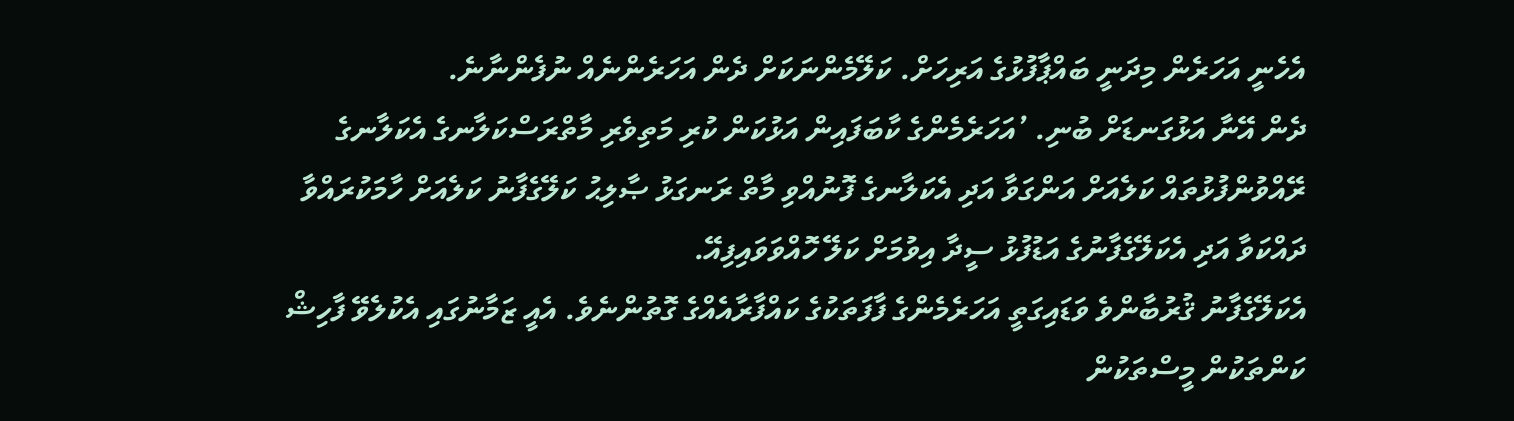އެހެނީ އަހަރެން މިދަނީ ބައްޕާފުޅުގެ އަރިހަށް. ކަލޭމެންނަކަށް ދެން އަހަރެންނެއް ނުފެންނާނެ.
ދެން އޭނާ އަޅުގަނޑަށް ބުނި. ’އަހަރެމެންގެ ކާބަފައިން އަޅުކަން ކުރި މަތިވެރި މާތްރަސްކަލާނގެ އެކަލާނގެ ރޭއްވުންފުޅުތައް ކަލެއަށް އަންގަވާ އަދި އެކަލާނގެ ފޮނުއްވި މާތް ރަނގަޅު ޞާލިޙު ކަލޭގެފާނު ކަލެއަށް ހާމަކުރައްވާ ދައްކަވާ އަދި އެކަލޭގެފާނުގެ އަޑުފުޅު ސީދާ އިވުމަށް ކަލޭ ހޮއްވަވައިފިއޭ.
އެކަލޭގެފާނު ޤުރުބާންވެ ވަޑައިގަތީ އަހަރެމެންގެ ފާފަތަކުގެ ކައްފާރާއެއްގެ ގޮތުންނެވެ. އެއީ ޒަމާނުގައި އެކުލެވޭ ފާހިޝް ކަންތަކުން މީސްތަކުން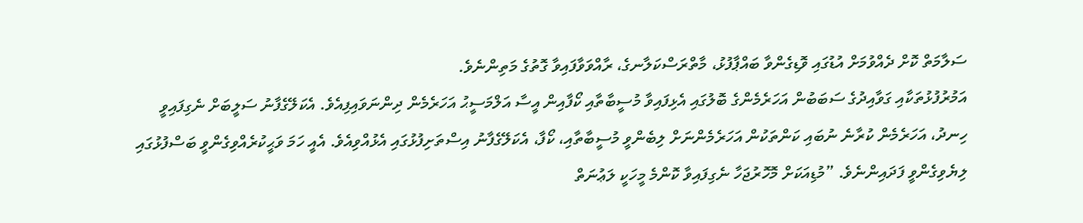ސަލާމަތް ކޮށް ދެއްވުމަށް އުޑުގައި ވޮޑިގެންވާ ބައްޕާފުޅު، މާތްރަސްކަލާނގެ، ރާއްވަވާފައިވާ ގޮތުގެ މަތިންނެވެ.
އަމުރުފުޅުތަކާއި ގަވާއިދުގެ ސަބަބުން އަހަރެމެންގެ ބޮލުގައި އެޅިފައިވާ މުސީބާތާއި ކޯފާއިން އީސާ އަލްމަސީޙު އަހަރެމެން ދިންނަވައިފިއެވެ. އެކަލޭގެފާނު ސަލީބަށް ނެގިފައިވީ ހިނދު، އަހަރެމެން ކުރާނެ ނުބައި ކަންތަކުން އަހަރެމެންނަށް ލިބެންވީ މުސީބާތާއި، ކޯފާ، އެކަލޭގެފާނު އިސްތަށިފުޅުގައި އެޅުއްވިއެވެ. އެއީ ހަމަ ވަޙީކުރެއްވިގެންވީ ބަސްފުޅުގައި ލިޔެވިގެންވީ ފަދައިންނެވެ. ”މުޑިއަކަށް މޮހޮރުޖަހާ ނެގިފައިވާ ކޮންމެ މީހަކީ ލަޢުނަތް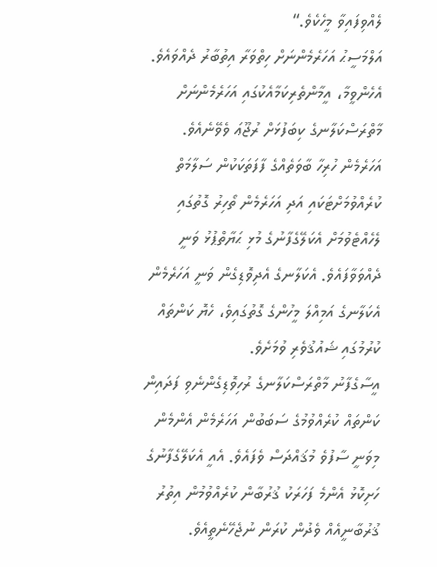ލެއްވިފައިވާ މީހެކެވެ.“
އަލްމަސީޙު އަހަރެމެންނަށް ހިތްވަރާ އިތުބާރު ދެއްވައެވެ. އެހެންވީމާ، އީމާންތެރިކަމާއެކުގައި އަހަރެމެންނަށް މާތްރަސްކަލާނގެ ކިބަފުޅަށް ރުޖޫޢަ ވެވޭނެއެވެ.
އަހަރެމެން ހުރިހާ ބާވަތެއްގެ ފާފަތަކަކުން ސަލާމަތް ކުރެއްވުމަށްޓަކައި އަދި އަހަރެމެން ތޯހިރު ގޮތުގައި ލެހެއްޓެވުމަށް އެކަލޭގެފާނުގެ މުޅި ޙަޔާތްޕުޅު ވަނީ ދެއްވަވާފައެވެ. އެކަލާނގެ އެދިވޮޑިގެން ވަނީ އަހަރެމެން އެކަލާނގެ އަމިއްލަ މީހުންގެ ގޮތުގައިވެ، ހެޔޮ ކަންތައް ކުރުމުގައި ޝައުޤުވެރި ވުމަށެވެ.
އީސާގެފާނު މާތްރަސްކަލާނގެ ރުހިވޮޑިގެންނެވި ފަދައިން ކަންތައް ކުރެއްވުމުގެ ސަބަބުން އަހަރެމެން އެންމެން މިވަނީ ސާފުވެ މުޤައްދަސް ވެފައެވެ. އެއީ އެކަލޭގެފާނުގެ ހަށިކޮޅު އެންމެ ފަހަރަކު ޤުރުބާން ކުރެއްވުމުން އިތުރު ޤުރުބާނީއެއް ވެދުން ކުރަން ނުޖެހޭނެތީއެވެ.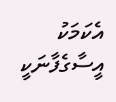އެކަމަކު އީސާގެފާނަކީ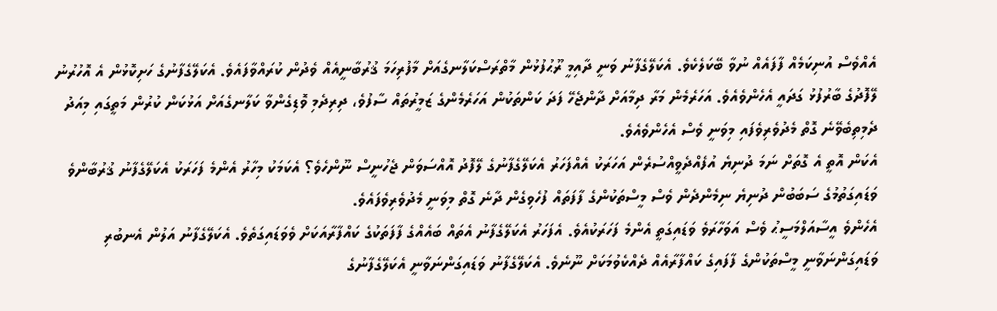އެއްވެސް އުނިކަމެއް ފާފައެއް ނުވާ ބޭކަލެކެވެ. އެކަލޭގެފާނު ވަނީ ދާއިމީ ރޫޙުފުޅުން މާތްރަސްކަލާނގެއަށް މާފުރިހަމަ ޤުރުބާނީއެއް ވެދުން ކުރައްވާފައެވެ. އެކަލޭގެފާނުގެ ހަށިކޮޅުން އެ އޮހުރުނު ލޭފޮދުގެ ބާރުފުޅު ގަދައީ އެހެންވެއެވެ. އަހަރެމެން މަރާ ދިމާއަށް ދާންޖެހޭ ފަދަ ކަންތަކުން އަހަރެމެންގެ ޒަމީރުތައް ސާފުވެ، ދިރިދެމި ވޮޑިގެންވާ ކަލާނގެއަށް އަޅުކަން ކުރުން މަތީގައި މިއަދު ދެމިތިބެވޭނެ ގޮތް މެދުވެރިވެފައި މިވަނީ ވެސް އެހެންވެއެވެ.
އެކަން އޮތީ އެ ގޮތަށް ނަމަ ދުނިޔެ އުފެއްދެވީއްސުރެން އަހަރަކު އެއްފަހަރު އެކަލޭގެފާނުގެ ލޭފޮދު އޮއްސަވަން ޖެހުނީސް ނޫންހެވެ؟ އެކަމަކު މިހާރު އެންމެ ފަހަރަކު އެކަލޭގެފާނު ޤުރުބާންވެ ވަޑައިގަތުމުގެ ސަބަބުން ދުނިޔެ ނިމެންދެން ވެސް މީސްތަކުންގެ ފާފަތައް ފުހެވިގެން ދާނެ ގޮތް މިވަނީ މެދުވެރިވެފައެވެ.
އެހެންވެ އީސާއަލްމަސީޙު ވެސް އަވަހާރަވެ ވަޑައިގަތީ އެންމެ ފަހަރަކުއެވެ. އެފަހަރު އެކަލޭގެފާނު އެތައް ބައެއްގެ ފާފަތަކުގެ ކައްފާރާއަކަށް ވެވަޑައިގަތެވެ. އެކަލޭގެފާނު އަލުން އެނބުރި ވަޑައިގަންނަވާނީ މީސްތަކުންގެ ފާފައިގެ ކައްފާރާއެއް ދެއްކެވުމަކަށް ނޫނެވެ. އެކަލޭގެފާނު ވަޑައިގަންނަވާނީ އެކަލޭގެފާނުގެ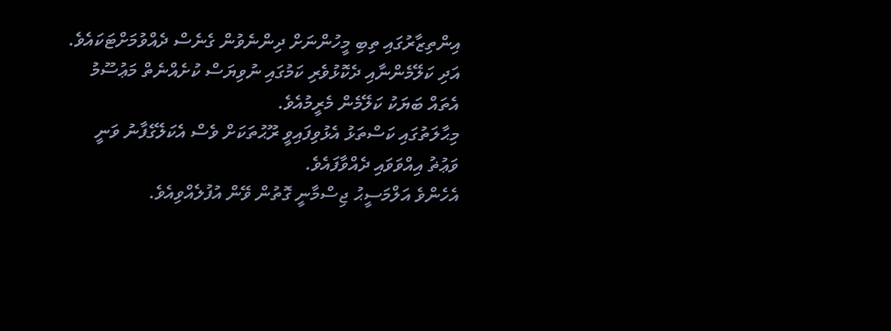އިންތިޒާރުގައި ތިބި މީހުންނަށް ދިންނެވުން ގެނެސް ދެއްވުމަށްޓަކައެވެ.
އަދި ކަލޭމެންނާއި ދެކޮޅުވެރި ކަމުގައި ނުވިޔަސް ކުށެއްނެތް މަޢުސޫމު އެތައް ބަޔަކު ކަލޭމެން މެރީމުއެވެ.
މިޙާލަތުގައި ކަސްތަޅު އެޅުވިފައިވީ ރޫޙުތަކަށް ވެސް އެކަލޭގެފާނު ވަނީ ވަޢުޡު އިއްވަވައި ދެއްވާފައެވެ.
އެހެންވެ އަލްމަސީޙު ޖިސްމާނީ ގޮތުން ވޭން އުފުލެއްވިއެވެ.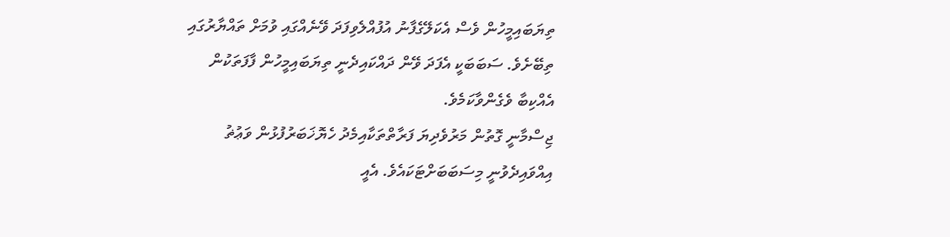ތިޔަބައިމީހުން ވެސް އެކަލޭގެފާނު އުފުއްލެވިފަދަ ވޭނެއްގައި ވުމަށް ތައްޔާރުގައި ތިބޭށެވެ. ސަބަބަކީ އެފަދަ ވޭން ދައްކައިދެނީ ތިޔަބައިމީހުން ފާފަތަކުން އެއްކިބާ ވެގެންވާކަމެވެ.
ޖިސްމާނީ ގޮތުން މަރުވެދިޔަ ފަރާތްތަކާއިމެދު ހެޔޮޚަބަރުފުޅުން ވަޢުޡު އިއްވައިދެވުނީ މިސަބަބަށްޓަކައެވެ. އެއީ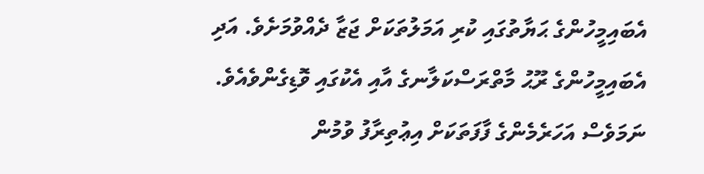އެބައިމީހުންގެ ޙަޔާތުގައި ކުރި އަމަލުތަކަށް ޖަޒާ ދެއްވުމަށެވެ. އަދި އެބައިމީހުންގެ ރޫޙު މާތްރަސްކަލާނގެ އާއި އެކުގައި ވޮޑިގެންވެއެވެ.
ނަމަވެސް އަހަރެމެންގެ ފާފަތަކަށް އިޢުތިރާފު ވުމުން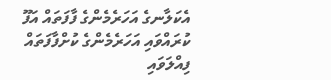އެކަލާނގެ އަހަރެމެންގެ ފާފަތައް އަފޫ ކުރައްވައި އަހަރެމެންގެ ކުށްފާފަތައް ފިއްލަވައި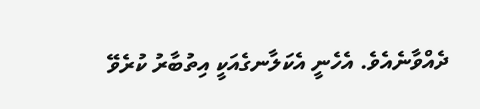ދެއްވާނެއެވެ. އެހެނީ އެކަލާނގެއަކީ އިތުބާރު ކުރެވޭ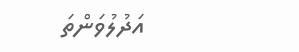އަދުލުވަންތަ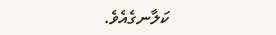ކަލާނގެއެވެ.